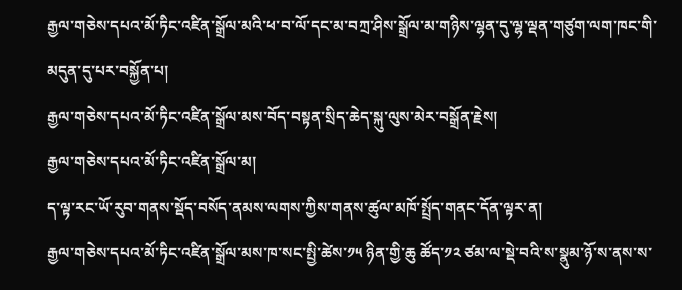རྒྱལ་གཅེས་དཔའ་མོ་ཏིང་འཛིན་སྒྲོལ་མའི་ཕ་བ་ལོ་དང་མ་བཀྲ་ཤིས་སྒྲོལ་མ་གཉིས་ལྷན་དུ་ལྷ་ལྡན་གཙུག་ལག་ཁང་གི་མདུན་དུ་པར་བསྐྱོན་པ།
རྒྱལ་གཅེས་དཔའ་མོ་ཏིང་འཛིན་སྒྲོལ་མས་བོད་བསྟན་སྲིད་ཆེད་སྐུ་ལུས་མེར་བསྒྲོན་རྗེས།
རྒྱལ་གཅེས་དཔའ་མོ་ཏིང་འཛིན་སྒྲོལ་མ།
ད་ལྟ་རང་ཡོ་རུབ་གནས་སྡོད་བསོད་ནམས་ལགས་ཀྱིས་གནས་ཚུལ་མཁོ་སྤྲོད་གནང་དོན་ལྟར་ན།
རྒྱལ་གཅེས་དཔའ་མོ་ཏིང་འཛིན་སྒྲོལ་མས་ཁ་སང་སྤྱི་ཚེས་༡༥ ཉིན་གྱི་ཆུ ཚོད་༡༢ ཙམ་ལ་སྡེ་བའི་ས་སྣུམ་ཉོ་ས་ནས་ས་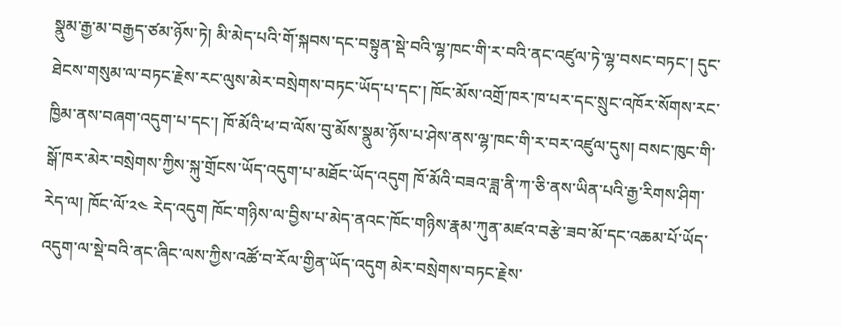སྣུམ་རྒྱ་མ་བརྒྱད་ཙམ་ཉོས་ཏེ། མི་མེད་པའི་གོ་སྐབས་དང་བསྟུན་སྡེ་བའི་ལྷ་ཁང་གི་ར་བའི་ནང་འཛུལ་ཏེ་ལྷ་བསང་བཏང་། དུང་ཐེངས་གསུམ་ལ་བཏང་རྗེས་རང་ལུས་མེར་བསྲེགས་བཏང་ཡོད་པ་དང་། ཁོང་མོས་འགྲོ་ཁར་ཁ་པར་དང་སྲུང་འཁོར་སོགས་རང་ཁྱིམ་ནས་བཞག་འདུག་པ་དང་། ཁོ་མོའི་ཕ་བ་ལོས་བུ་མོས་སྣུམ་ཉོས་པ་ཤེས་ནས་ལྷ་ཁང་གི་ར་བར་འཛུལ་དུས། བསང་ཁུང་གི་སྒོ་ཁར་མེར་བསྲེགས་ཀྱིས་སྐུ་གྲོངས་ཡོད་འདུག་པ་མཐོང་ཡོད་འདུག ཁོ་མོའི་བཟའ་ཟླ་ནི་ཀ་ཅི་ནས་ཡིན་པའི་རྒྱ་རིགས་ཤིག་རེད་ལ། ཁོང་ལོ་༢༤ རེད་འདུག ཁོང་གཉིས་ལ་བྱིས་པ་མེད་ནའང་ཁོང་གཉིས་རྣམ་ཀུན་མཛའ་བརྩེ་ཟབ་མོ་དང་འཆམ་པོ་ཡོད་འདུག་ལ་སྡེ་བའི་ནང་ཞིང་ལས་ཀྱིས་འཚོ་བ་རོལ་གྱིན་ཡོད་འདུག མེར་བསྲེགས་བཏང་རྗེས་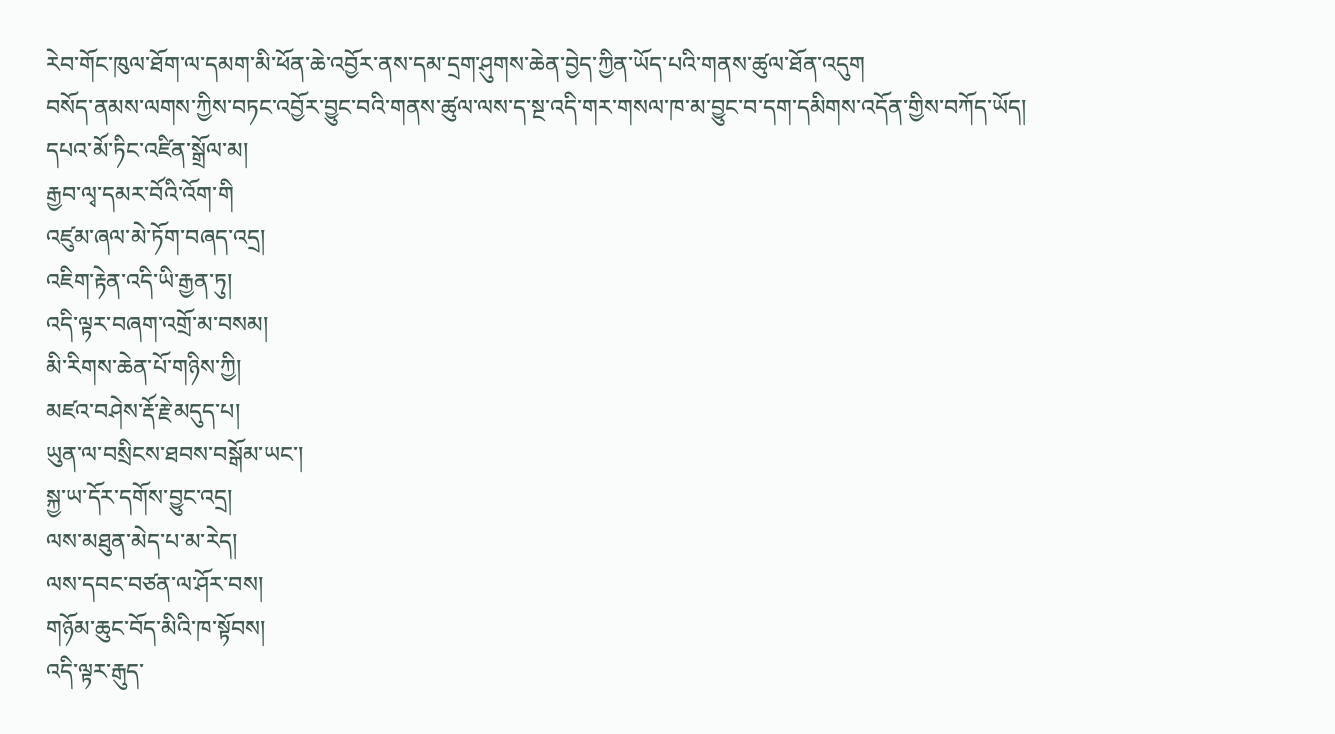རེབ་གོང་ཁུལ་ཐོག་ལ་དམག་མི་ཕོན་ཆེ་འབྱོར་ནས་དམ་དྲག་ཤུགས་ཆེན་བྱེད་ཀྱིན་ཡོད་པའི་གནས་ཚུལ་ཐོན་འདུག
བསོད་ནམས་ལགས་ཀྱིས་བཏང་འབྱོར་བྱུང་བའི་གནས་ཚུལ་ལས་ད་སྔ་འདི་གར་གསལ་ཁ་མ་བྱུང་བ་དག་དམིགས་འདོན་གྱིས་བཀོད་ཡོད།
དཔའ་མོ་ཏིང་འཛིན་སྒྲོལ་མ།
རྒྱབ་ལྭ་དམར་བོའི་འོག་གི
འཛུམ་ཞལ་མེ་ཏོག་བཞད་འདྲ།
འཇིག་རྟེན་འདི་ཡི་རྒྱན་ཏུ།
འདི་ལྟར་བཞག་འགྲོ་མ་བསམ།
མི་རིགས་ཆེན་པོ་གཉིས་ཀྱི།
མཛའ་བཤེས་རྡོ་རྗེ་མདུད་པ།
ཡུན་ལ་བསྲིངས་ཐབས་བསྒོམ་ཡང་།
སྐྱ་ཡ་དོར་དགོས་བྱུང་འདྲ།
ལས་མཐུན་མེད་པ་མ་རེད།
ལས་དབང་བཙན་ལ་ཤོར་བས།
གཉོམ་ཆུང་བོད་མིའི་ཁ་སྟོབས།
འདི་ལྟར་རྒུད་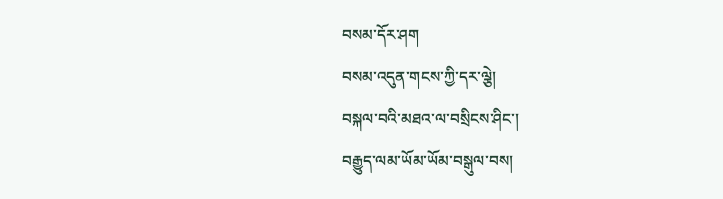བསམ་དོར་ཤག
བསམ་འདུན་གངས་ཀྱི་དར་ལྕེ།
བསྐལ་བའི་མཐའ་ལ་བསྲིངས་ཤིང་།
བརྒྱུད་ལམ་ཡོམ་ཡོམ་བསྒུལ་བས།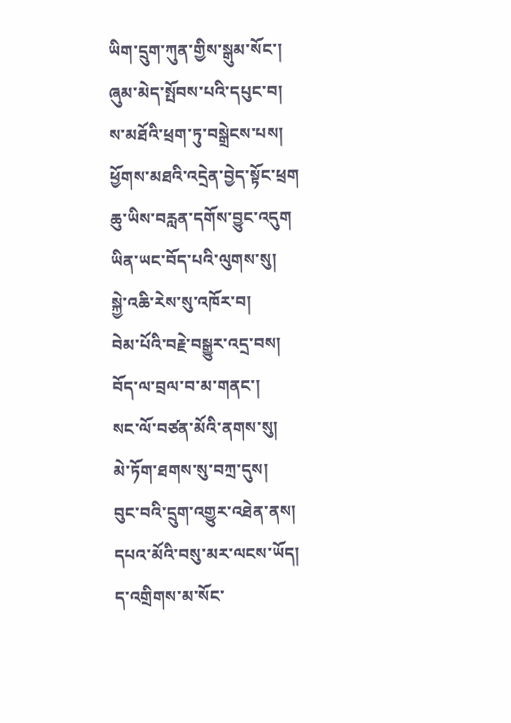ཡིག་དྲུག་ཀུན་གྱིས་སྒུམ་སོང་།
ཞུམ་མེད་སྤོབས་པའི་དཔུང་བ།
ས་མཐོའི་ཕྲག་ཏུ་བསྒྲེངས་པས།
ཕྱོགས་མཐའི་འདྲེན་བྱེད་སྟོང་ཕྲག
ཆུ་ཡིས་བརླན་དགོས་བྱུང་འདུག
ཡིན་ཡང་བོད་པའི་ལུགས་སུ།
སྐྱེ་འཆི་རེས་སུ་འཁོར་བ།
བེམ་པོའི་བརྗེ་བསྒྱུར་འདྲ་བས།
བོད་ལ་བྲལ་བ་མ་གནང་།
སང་ལོ་བཙན་མོའི་ནགས་སུ།
མེ་ཏོག་ཐགས་སུ་བཀྲ་དུས།
བུང་བའི་དྲུག་འགྱུར་འཐེན་ནས།
དཔའ་མོའི་བསུ་མར་ལངས་ཡོད།
ད་འགྲིགས་མ་སོང་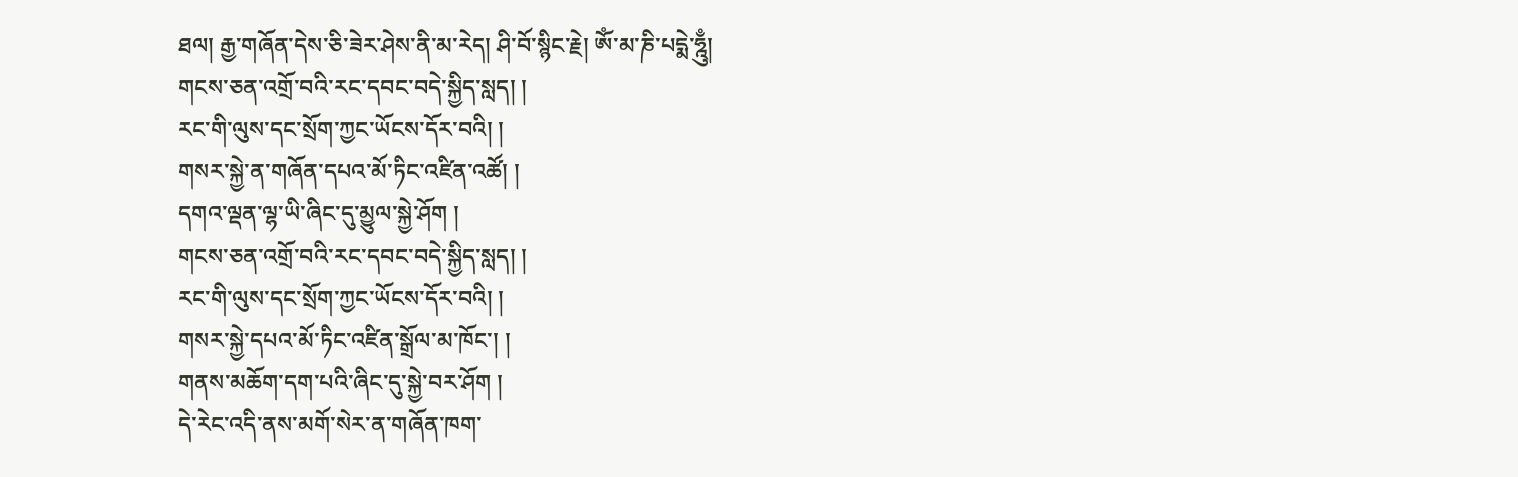ཐལ། རྒྱ་གཞོན་དེས་ཅི་ཟེར་ཤེས་ནི་མ་རེད། ཤི་བོ་སྙིང་རྗེ། ཨོཾ་མ་ཎི་པདྨེ་ཧྰུྃ།
གངས་ཅན་འགྲོ་བའི་རང་དབང་བདེ་སྐྱིད་སླད། །
རང་གི་ལུས་དང་སྲོག་ཀྱང་ཡོངས་དོར་བའི། །
གསར་སྐྱེ་ན་གཞོན་དཔའ་མོ་ཏིང་འཛིན་འཚོ། །
དགའ་ལྡན་ལྷ་ཡི་ཞིང་དུ་མྱུལ་སྐྱེ་ཤོག །
གངས་ཅན་འགྲོ་བའི་རང་དབང་བདེ་སྐྱིད་སླད། །
རང་གི་ལུས་དང་སྲོག་ཀྱང་ཡོངས་དོར་བའི། །
གསར་སྐྱེ་དཔའ་མོ་ཏིང་འཛིན་སྒྲོལ་མ་ཁོང་། །
གནས་མཆོག་དག་པའི་ཞིང་དུ་སྐྱེ་བར་ཤོག །
དེ་རེང་འདི་ནས་མགོ་སེར་ན་གཞོན་ཁག་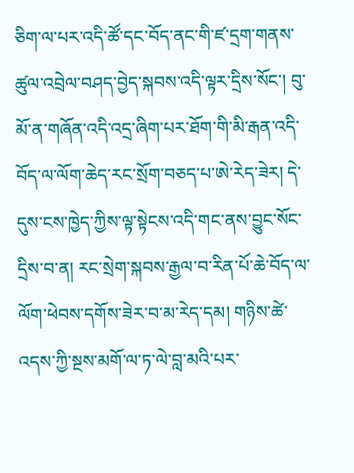ཅིག་ལ་པར་འདི་ཚོ་དང་བོད་ནང་གི་ཛ་དྲག་གནས་ཚུལ་འབྲེལ་བཤད་བྱེད་སྐབས་འདི་ལྟར་དྲིས་སོང་། བུ་མོ་ན་གཞོན་འདི་འདྲ་ཞིག་པར་ཐོག་གི་མི་རྒན་འདི་བོད་ལ་ལོག་ཆེད་རང་སྲོག་བཅད་པ་ཨེ་རེད་ཟེར། དེ་དུས་ངས་ཁྱེད་ཀྱིས་ལྟ་སྟེངས་འདི་གང་ནས་བྱུང་སོང་དྲིས་བ་ན། རང་སྲེག་སྐབས་རྒྱལ་བ་རིན་པོ་ཆེ་བོད་ལ་ལོག་ཕེབས་དགོས་ཟེར་བ་མ་རེད་དམ། གཉིས་ཚེ་འདས་ཀྱི་སྔས་མགོ་ལ་ཏ་ལེ་བླ་མའི་པར་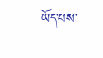ཡོད་པས་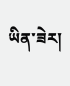ཡིན་ཟེར།